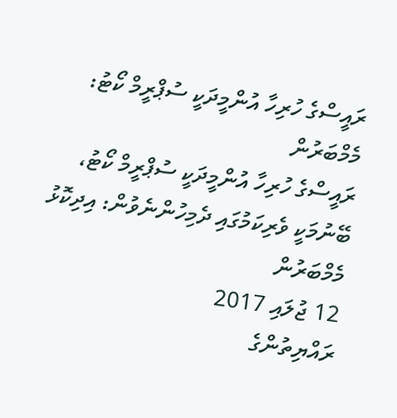ރައީސްގެ ހުރިހާ އުންމީދަކީ ސުޕްރީމް ކޯޓު: މެމްބަރުން
ރައީސްގެ ހުރިހާ އުންމީދަކީ ސުޕްރީމް ކޯޓު، ބޭނުމަކީ ވެރިކަމުގައި ދެމިހުންނެވުން: އިދިކޮޅު މެމްބަރުން
12 ޖުލައި 2017
ރައްޔިތުންގެ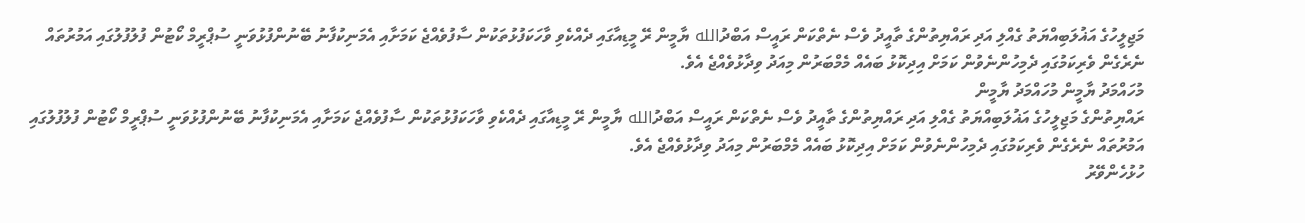މަޖިލީހުގެ އަޣުލަބިއްޔަތު ގެއްލި އަދި ރައްޔިތުންގެ ތާއީދު ވެސް ނެތްކަން ރައީސް އަބްދުالله ޔާމީން ރޭ މީޑިއާގައި ދެއްކެވި ވާހަކަފުޅުތަކުން ސާފުވެއްޖެ ކަމަށާއި އެމަނިކުފާނު ބޭނުންފުޅުވަނީ ސުޕްރީމް ކޯޓުން ފުލުފުލުގައި އަމުރުތައް ނެރެގެން ވެރިކަމުގައި ދެމިހުންނެވުން ކަމަށް އިދިކޮޅު ބައެއް މެމްބަރުން މިއަދު ވިދާޅުވެއްޖެ އެވެ.
މުހައްމަދު ޔާމީން މުހައްމަދު ޔާމީން
ރައްޔިތުންގެ މަޖިލީހުގެ އަޣުލަބިއްޔަތު ގެއްލި އަދި ރައްޔިތުންގެ ތާއީދު ވެސް ނެތްކަން ރައީސް އަބްދުالله ޔާމީން ރޭ މީޑިއާގައި ދެއްކެވި ވާހަކަފުޅުތަކުން ސާފުވެއްޖެ ކަމަށާއި އެމަނިކުފާނު ބޭނުންފުޅުވަނީ ސުޕްރީމް ކޯޓުން ފުލުފުލުގައި އަމުރުތައް ނެރެގެން ވެރިކަމުގައި ދެމިހުންނެވުން ކަމަށް އިދިކޮޅު ބައެއް މެމްބަރުން މިއަދު ވިދާޅުވެއްޖެ އެވެ.
ހުޅުހެންވޭރު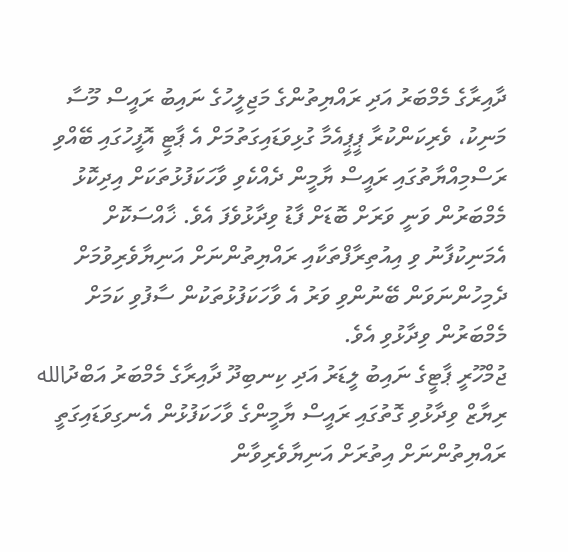ދާއިރާގެ މެމްބަރު އަދި ރައްޔިތުންގެ މަޖިލީހުގެ ނައިބު ރައީސް މޫސާ މަނިކު، ވެރިކަންކުރާ ޕީޕީއެމާ ގުޅިވަޑައިގަތުމަށް އެ ޕާޓީ އޮފީހުގައި ބޭއްވި ރަސްމިއްޔާތުގައި ރައީސް ޔާމީން ދެއްކެވި ވާހަކަފުޅުތަކަށް އިދިކޮޅު މެމްބަރުން ވަނީ ވަރަށް ބޮޑަށް ފާޑު ވިދާޅުވެފަ އެވެ. ޚާއްސަކޮށް އެމަނިކުފާނު ވި އިއުތިރާފްތަކާއި ރައްޔިތުންނަށް އަނިޔާވެރިވުމަށް ދެމިހުންނަވަން ބޭނުންވި ވަރު އެ ވާހަކަފުޅުތަކުން ސާފުވި ކަމަށް މެމްބަރުން ވިދާޅުވި އެވެ.
ޖުމްހޫރީ ޕާޓީގެ ނައިބު ލީޑަރު އަދި ކިނބިދޫ ދާއިރާގެ މެމްބަރު އަބްދުالله ރިޔާޒް ވިދާޅުވި ގޮތުގައި ރައީސް ޔާމީންގެ ވާހަކަފުޅުން އެނގިވަޑައިގަތީ ރައްޔިތުންނަށް އިތުރަށް އަނިޔާވެރިވާން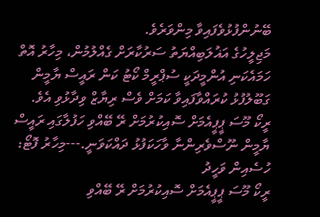ބޭނުންފުޅުވެފައިވާ މިންވަރެވެ.
މަޖިލީހުގެ އަޣުލަބިއްޔަތު ސަރުކާރަށް ގެއްލުމުން، މިހާރު އޮތް ހަމައެކަނި އުންމީދަކީ ސުޕްރީމް ކޯޓު ކަން ރައީސް ޔާމީން ގަބޫލުފުޅު ކުރައްވާފައިވާ ކަމަށް ވެސް ރިޔާޒް ވިދާޅުވި އެވެ.
ރީކޯ މޫސަ ޕީޕީއެމަށް ސޮއިކުރުމަށް ރޭ ބޭއްވި ހަފުލާގައި ރައީސް ޔާމީން ނޫސްވެރިންނާ ވާހަކަފުޅު ދައްކަވަނީ.---މިހާރު ފޮޓޯ: ހުސެއިން ވަހީދު
ރީކޯ މޫސަ ޕީޕީއެމަށް ސޮއިކުރުމަށް ރޭ ބޭއްވި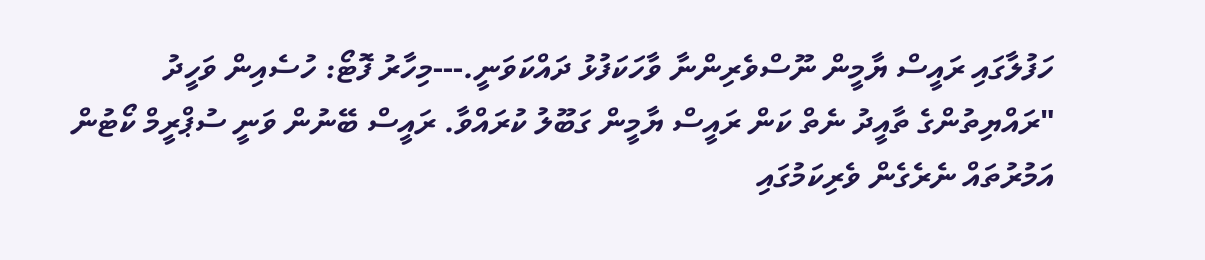ހަފުލާގައި ރައީސް ޔާމީން ނޫސްވެރިންނާ ވާހަކަފުޅު ދައްކަވަނީ.---މިހާރު ފޮޓޯ: ހުސެއިން ވަހީދު
"ރައްޔިތުންގެ ތާއީދު ނެތް ކަން ރައީސް ޔާމީން ގަބޫލު ކުރައްވާ. ރައީސް ބޭނުން ވަނީ ސުޕްރީމް ކޯޓުން އަމުރުތައް ނެރެގެން ވެރިކަމުގައި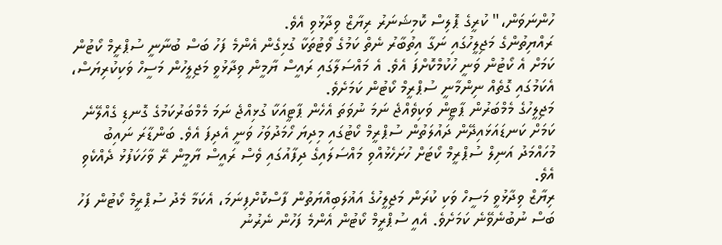ހުންނަވަން،" ކުރީގެ ޕޮލިސް ކޮމިޝަނަރު ރިޔާޒް ވިދާޅުވި އެވެ.
ރައްޔިތުންގެ މަޖިލީހުގައި ނަގާ އިތުބާރު ނެތް ކަމުގެ ވޯޓުތަކާ ގުޅިގެން އެންމެ ފަހު ބަސް ބުނާނީ ސުޕްރީމް ކޯޓުން ކަމަށް އެ ކޯޓުން ވަނީ ހުކުމްކޮށްފަ އެވެ. އެ މައްސަލާގައި ރައީސް ޔާމީން ވިދާޅުވީ މަޖިލީހުން މަސީހް ވަކިކުރިޔަސް، އެކަމުގައި ގޮތެއް ނިންމާނީ ސުޕްރީމް ކޯޓުން ކަމަށެވެ.
މަޖިލީހުގެ މެމްބަރުން ޕާޓީން ވަކިވެއްޖެ ނަމަ ނުވަތަ އެހެން ޕާޓީއަކާ ގުޅިއްޖެ ނަމަ މެމްބަރުކަމުގެ ގޮނޑި ގެއްލޭނެ ކަމަށް ކަނޑައަޅައިދޭން ދައުލަތުން ސުޕްރީމް ކޯޓުގައި މިދިޔަ ހޯމަދުވަހު ވަނީ އެދިފަ އެވެ. ބަންޑާރަ ނައިބު މުހައްމަދު އަނިލް ސުޕްރީމް ކޯޓަށް ހުށަހެޅުއްވި މައްސަލައިގެ ދިފާއުގައި ވެސް ރައީސް ޔާމީން ރޭ ވާހަކަފުޅު ދެއްކެވި އެވެ.
ރިޔާޒް ވިދާޅުވީ މަސީހް ވަކި ކުރަން މަޖިލީހުގެ އަޣުލަބިއްޔަތުން ފާސްކޮށްފިނަމަ، އެކަމާ މެދު ސުޕްރީމް ކޯޓުން ފަހު ބަސް ނުބުނެވޭނެ ކަމަށެވެ. އެއީ ސުޕްރީމް ކޯޓުން އެންމެ ފަހުން ނެރުނު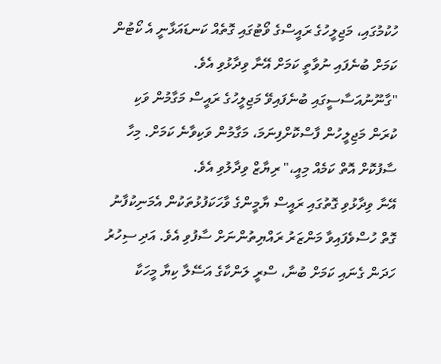ހުކުމުގައި، މަޖިލީހުގެ ރައީސްގެ ވޯޓުގައި ގޮތެއް ކަނޑައަޅާނީ އެ ކޯޓުން ކަމަށް ބުނެފައި ނުވާތީ ކަމަށް އޭނާ ވިދާޅުވި އެވެ.
"ގާނޫނުއަސާސީގައި ބުނެފައިވޭ މަޖިލީހުގެ ރައީސް މަގާމުން ވަކި ކުރަން މަޖިލީހުން ފާސްކޮށްފިނަމަ، މަގާމުން ވަކިވާނެ ކަމަށް. މިހާ ސާފުކޮށް އޮތް ކަމެއް މިއީ،" ރިޔާޒް ވިދާލުވި އެވެ.
އޭނާ ވިދާޅުވި ގޮތުގައި ރައީސް ޔާމީންގެ ވާހަކަފުޅުތަކުން އެމަނިކުފާނު ގޮތް ހުސްވެފައިވާ މަންޒަރު ރައްޔިތުންނަށް ސާފުވި އެވެ. އަދި ސިހުރު ހަދަން ގެނައި ކަމަށް ބުނާ، ސްރީ ލަންކާގެ އަސޭލާ ކިޔާ މީހަކާ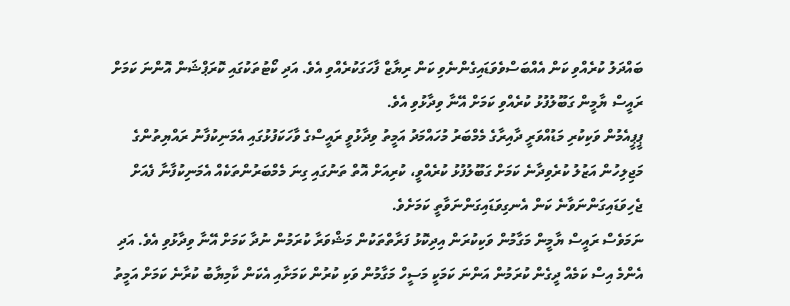ބައްދަލު ކުރެއްވި ކަން އެއްބަސްވެވަޑައިގެންނެވި ކަން ރިޔާޒް ފާހަގަކުރެއްވި އެވެ. އަދި ކޯޓުތަކުގައި ކޮރަޕްޝަން އޮންނަ ކަމަށް ރައީސް ޔާމީން ގަބޫލުފުޅު ކުރެއްވި ކަމަށް އޭނާ ވިދާޅުވި އެވެ.
ޕީޕީއެމުން ވަކިކުރި މަޑުއްވަރީ ދާއިރާގެ މެމްބަރު މުހައްމަދު އަމީތު ވިދާޅުވީ ރައީސްގެ ވާހަކަފުޅުގައި އެމަނިކުފާނު ރައްޔިތުންގެ މަޖިލިހުން އަޒުލު ކުރެވިދާނެ ކަމަށް ގަބޫލުފުޅު ކުރެއްވީ، ކުރިއަށް އޮތް ތަނުގައި ގިނަ މެމްބަރުންތަކެއް އެމަނިކުފާނާ ފެއަށް ޖެހިވަޑައިގަންނަވާނެ ކަން އެނގިވަޑައިގަންނަވާތީ ކަމަށެވެ.
ނަމަވެސް ރައީސް ޔާމީން މަގާމުން ވަކިކުރަން އިދިކޮޅު ފަރާތްތަކުން މަޝްވަރާ ކުރަމުން ނުދާ ކަމަށް އޭނާ ވިދާޅުވި އެވެ. އަދި އެންމެ އިސް ކަމެއް ދީގެން ކުރަމުން އަންނަ ކަމަކީ މަސީހް މަގާމުން ވަކި ކުރުން ކަމަށާއި އެކަން ކާމިޔާބު ކުރާނެ ކަމަށް އަމީތު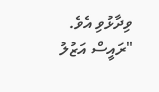ވިދާޅުވި އެވެ.
"ރައީސް އަޒުލު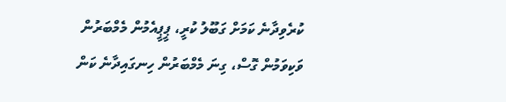ކުރެވިދާނެ ކަމަށް ގަބޫލު ކުރީ، ޕީޕީއެމުން މެމްބަރުން ވަކިވަމުން ގޮސް، ގިނަ މެމްބަރުން ހިނގައިދާނެ ކަން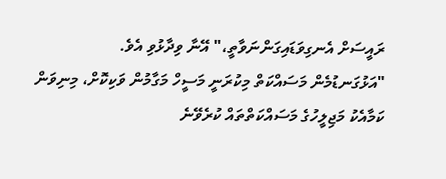ރައީސަށް އެނގިވަޑައިގަންނަވާތީ،" އޭނާ ވިދާޅުވި އެވެ.
"އަޅުގަނޑުމެން މަސައްކަތް މިކުރަނީ މަސީހް މަގާމުން ވަކިކޮށް، މިނިވަން ކަމާއެކު މަޖިލީހުގެ މަސައްކަތްތައް ކުރެވޭނެ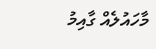މާހައުލެއް ގާއިމު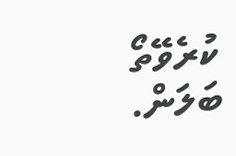ކުރެވޭތޯ ބަލަން.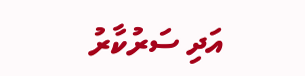އަދި ސަރުކާރު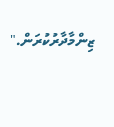ޒިންމާދާރުކުރަން."